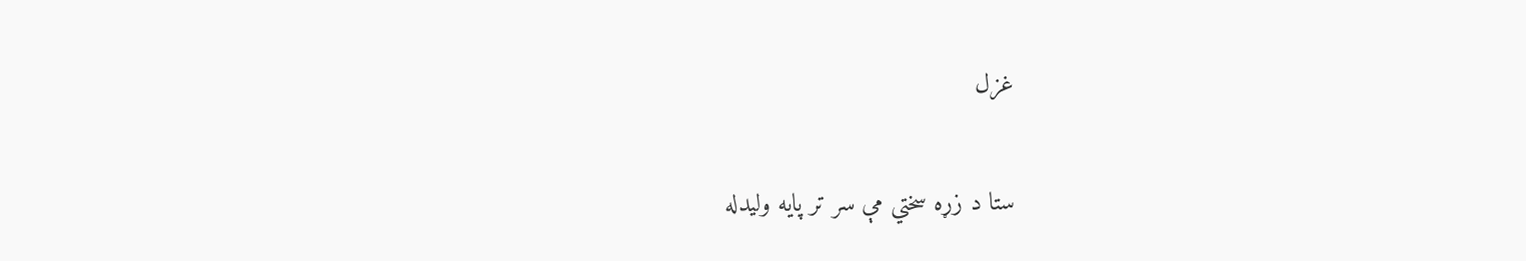غزل

ستا د زړه سختي مې سر تر پايه وليدله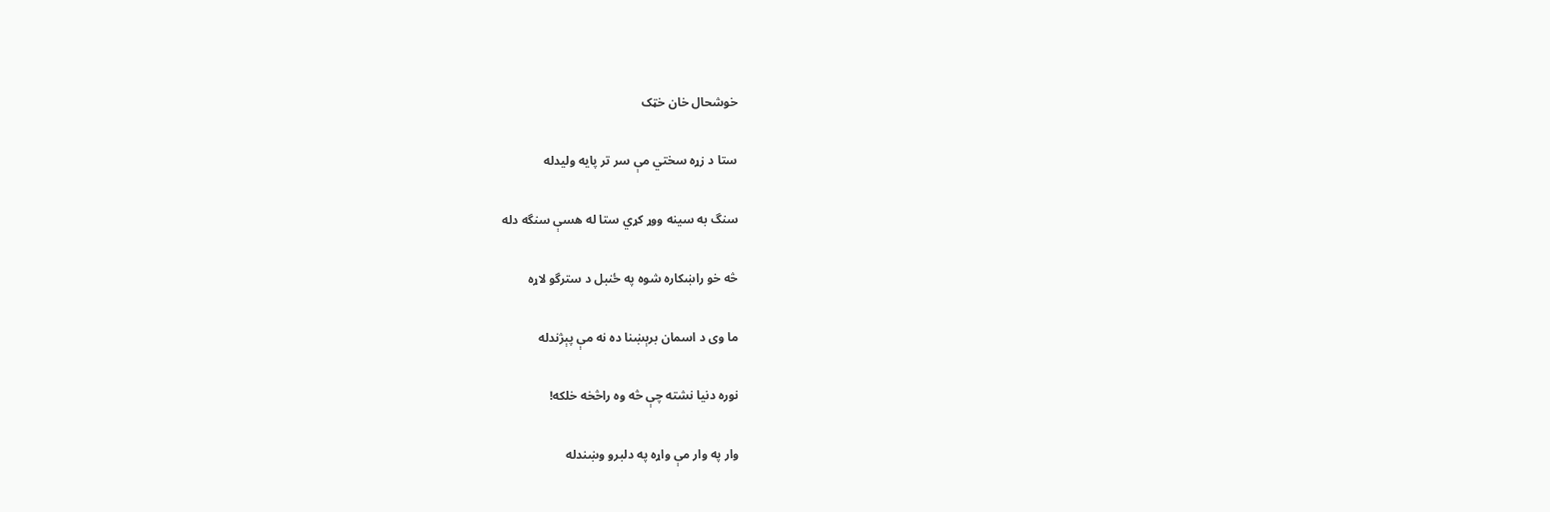خوشحال خان خټک

ستا د زړه سختي مې سر تر پايه وليدله

سنگ به سينه ووړ کړي ستا له هسې سنگه دله

څه خو راښکاره شوه په ځنبل د سترگو لاړه

ما وی د اسمان برېښنا ده نه مې پېژندله

نوره دنيا نشته چې څه وه راڅخه خلکه!

وار په وار مې واړه په دلبرو وښندله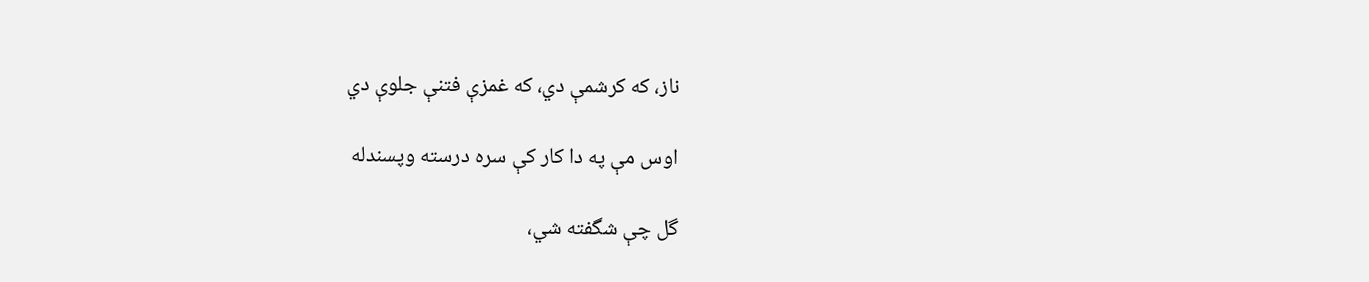ناز، که کرشمې دي، که غمزې فتنې جلوې دي

اوس مې په دا کار کې سره درسته وپسندله

گل چې شگفته شي،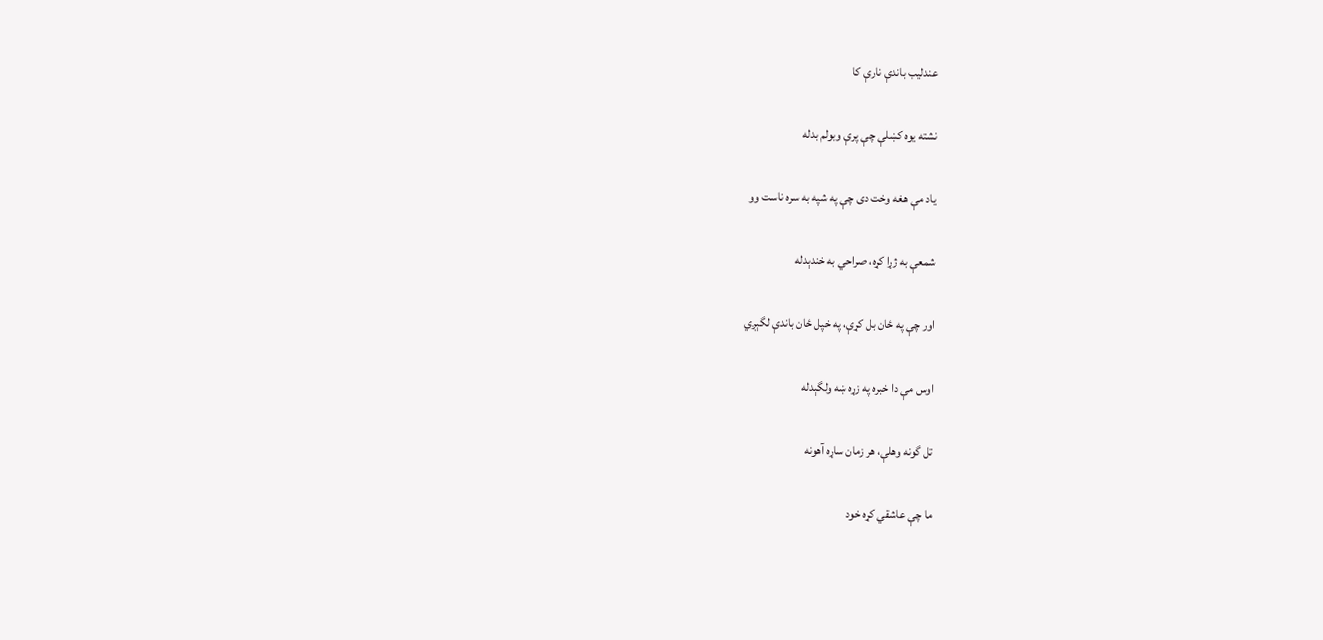عندليب باندې نارې کا

نشته يوه کښلې چې پرې وبولم بدله

ياد مې هغه وخت دی چې په شپه به سره ناست وو

شمعې به ژړا کړه، صراحي به خندېدله

اور چې په ځان بل کړې، په خپل ځان باندې لگېږي

اوس مې دا خبره په زړه ښه ولگېدله

تل گونه وهلې، هر زمان ساړه آهونه

ما چې عاشقي کړه خود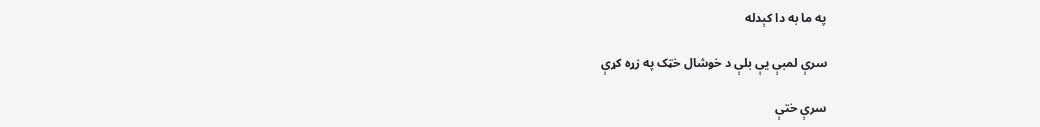په ما به دا کېدله

سرې لمبې يې بلې د خوشال خټک په زړه کړې

سرې ختې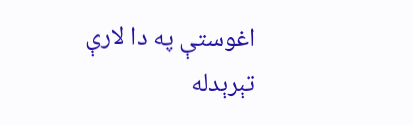اغوستې په دا لارې تېرېدله